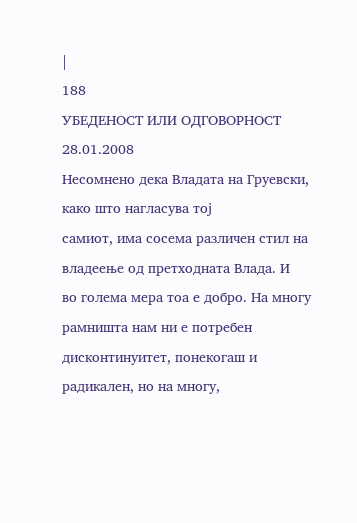|
188
УБЕДЕНОСТ ИЛИ ОДГОВОРНОСТ
28.01.2008
Несомнено дека Владата на Груевски, како што нагласува тој
самиот, има сосема различен стил на владеење од претходната Влада. И
во голема мера тоа е добро. На многу рамништа нам ни е потребен
дисконтинуитет, понекогаш и радикален, но на многу,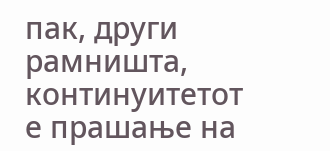пак, други
рамништа, континуитетот е прашање на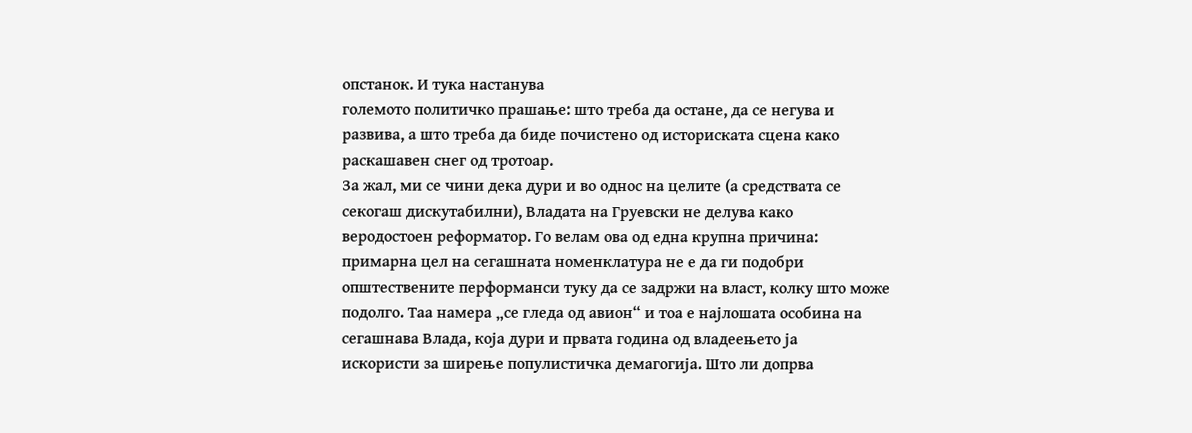опстанок. И тука настанува
големото политичко прашање: што треба да остане, да се негува и
развива, а што треба да биде почистено од историската сцена како
раскашавен снег од тротоар.
За жал, ми се чини дека дури и во однос на целите (а средствата се
секогаш дискутабилни), Владата на Груевски не делува како
веродостоен реформатор. Го велам ова од една крупна причина:
примарна цел на сегашната номенклатура не е да ги подобри
општествените перформанси туку да се задржи на власт, колку што може
подолго. Таа намера „се гледа од авион“ и тоа е најлошата особина на
сегашнава Влада, која дури и првата година од владеењето ја
искористи за ширење популистичка демагогија. Што ли допрва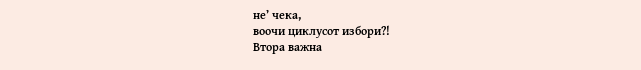не’ чека,
воочи циклусот избори?!
Втора важна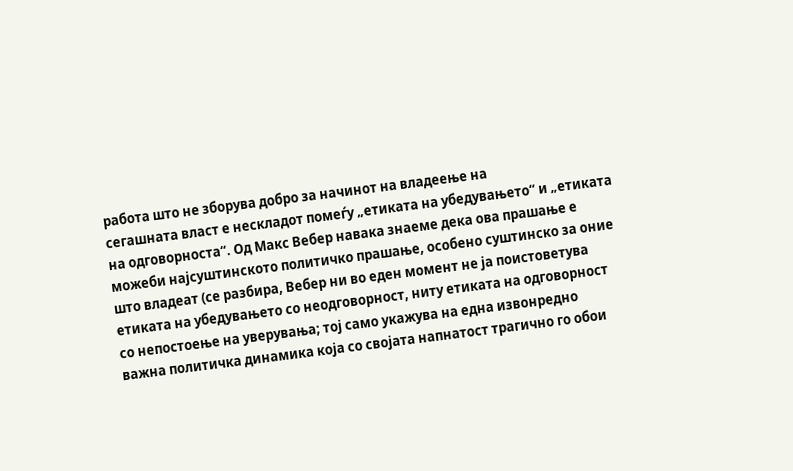работа што не зборува добро за начинот на владеење на
сегашната власт е нескладот помеѓу „етиката на убедувањето“ и „етиката
на одговорноста“. Од Макс Вебер навака знаеме дека ова прашање е
можеби најсуштинското политичко прашање, особено суштинско за оние
што владеат (се разбира, Вебер ни во еден момент не ја поистоветува
етиката на убедувањето со неодговорност, ниту етиката на одговорност
со непостоење на уверувања; тој само укажува на една извонредно
важна политичка динамика која со својата напнатост трагично го обои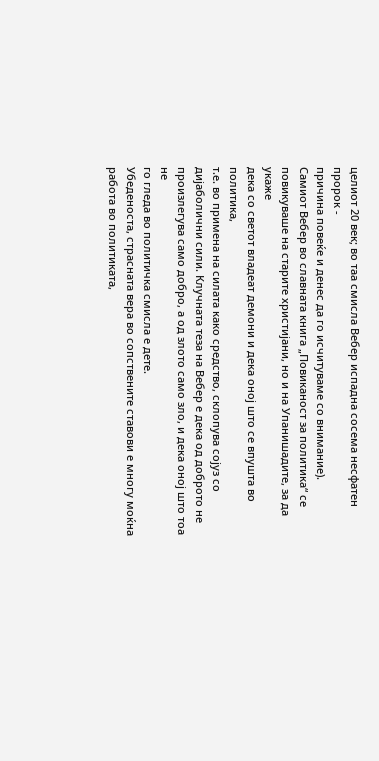целиот 20 век; во таа смисла Вебер испадна сосема несфатен пророк -
причина повеќе и денес да го исчитуваме со внимание).
Самиот Вебер во славната книга „Повиканост за политика“ се
повикуваше на старите христијани, но и на Упанишадите, за да укаже
дека со светот владеат демони и дека оној што се впушта во политика,
т.е. во примена на силата како средство, склопува сојуз со
дијаболични сили. Клучната теза на Вебер е дека од доброто не
произлегува само добро, а од злото само зло, и дека оној што тоа не
го гледа во политичка смисла е дете.
Убеденоста, страсната вера во сопствените ставови е многу моќна
работа во политиката,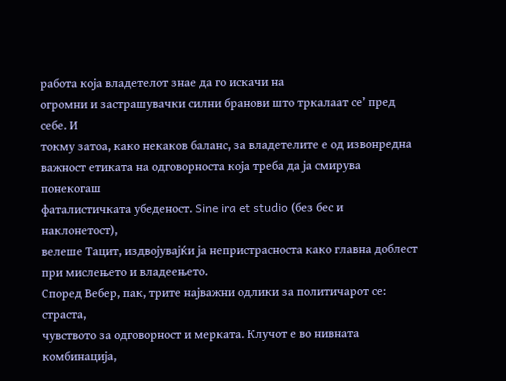работа која владетелот знае да го искачи на
огромни и застрашувачки силни бранови што тркалаат се’ пред себе. И
токму затоа, како некаков баланс, за владетелите е од извонредна
важност етиката на одговорноста која треба да ја смирува понекогаш
фаталистичката убеденост. Sine ira et studio (без бес и наклонетост),
велеше Тацит, издвојувајќи ја непристрасноста како главна доблест
при мислењето и владеењето.
Според Вебер, пак, трите најважни одлики за политичарот се: страста,
чувството за одговорност и мерката. Клучот е во нивната комбинација,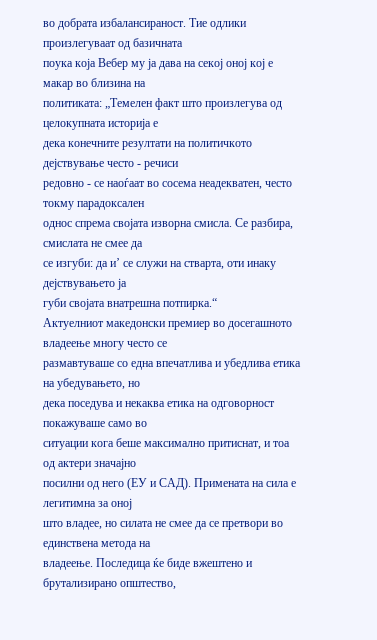во добрата избалансираност. Тие одлики произлегуваат од базичната
поука која Вебер му ја дава на секој оној кој е макар во близина на
политиката: „Темелен факт што произлегува од целокупната историја е
дека конечните резултати на политичкото дејствување често - речиси
редовно - се наоѓаат во сосема неадекватен, често токму парадоксален
однос спрема својата изворна смисла. Се разбира, смислата не смее да
се изгуби: да и’ се служи на стварта, оти инаку дејствувањето ја
губи својата внатрешна потпирка.“
Актуелниот македонски премиер во досегашното владеење многу често се
размавтуваше со една впечатлива и убедлива етика на убедувањето, но
дека поседува и некаква етика на одговорност покажуваше само во
ситуации кога беше максимално притиснат, и тоа од актери значајно
посилни од него (ЕУ и САД). Примената на сила е легитимна за оној
што владее, но силата не смее да се претвори во единствена метода на
владеење. Последица ќе биде вжештено и брутализирано општество,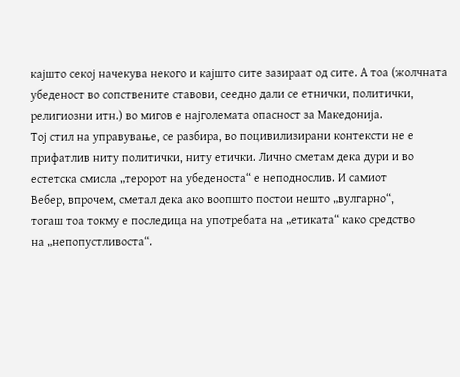кајшто секој начекува некого и кајшто сите зазираат од сите. А тоа (жолчната
убеденост во сопствените ставови, сеедно дали се етнички, политички,
религиозни итн.) во мигов е најголемата опасност за Македонија.
Тој стил на управување, се разбира, во поцивилизирани контексти не е
прифатлив ниту политички, ниту етички. Лично сметам дека дури и во
естетска смисла „теророт на убеденоста“ е неподнослив. И самиот
Вебер, впрочем, сметал дека ако воопшто постои нешто „вулгарно“,
тогаш тоа токму е последица на употребата на „етиката“ како средство
на „непопустливоста“.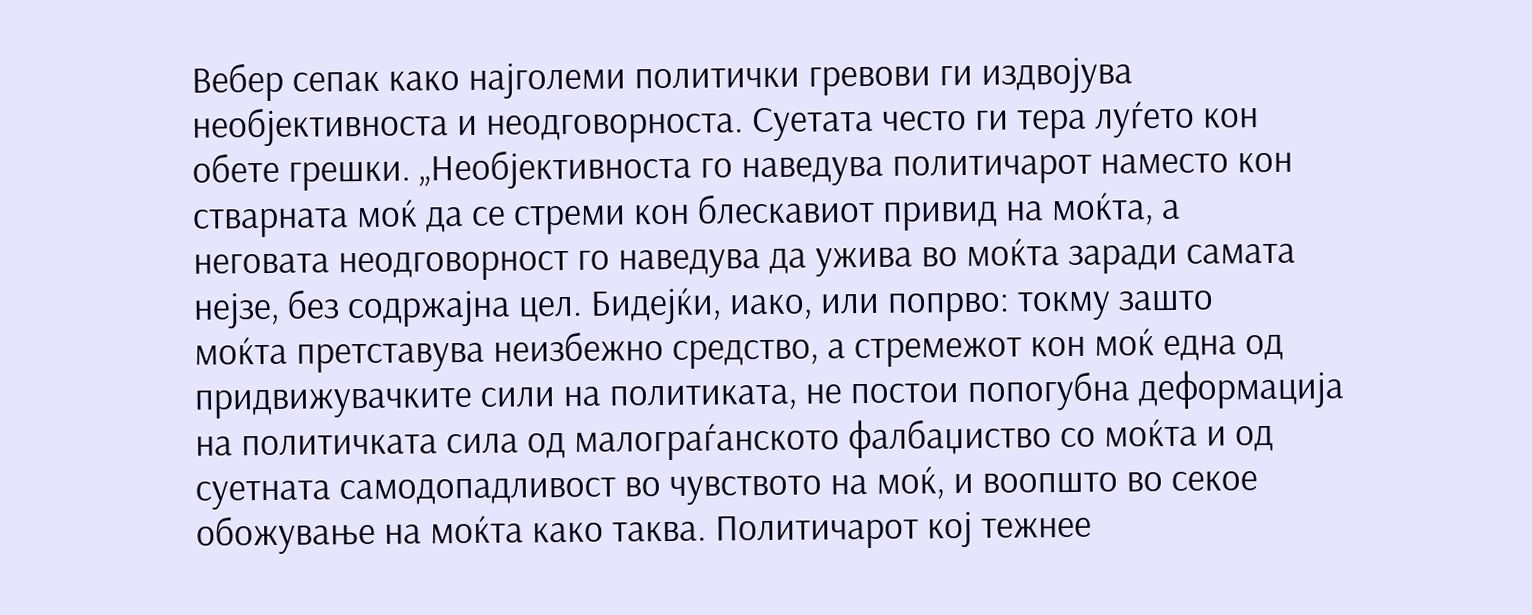Вебер сепак како најголеми политички гревови ги издвојува
необјективноста и неодговорноста. Суетата често ги тера луѓето кон
обете грешки. „Необјективноста го наведува политичарот наместо кон
стварната моќ да се стреми кон блескавиот привид на моќта, а
неговата неодговорност го наведува да ужива во моќта заради самата
нејзе, без содржајна цел. Бидејќи, иако, или попрво: токму зашто
моќта претставува неизбежно средство, а стремежот кон моќ една од
придвижувачките сили на политиката, не постои попогубна деформација
на политичката сила од малограѓанското фалбаџиство со моќта и од
суетната самодопадливост во чувството на моќ, и воопшто во секое
обожување на моќта како таква. Политичарот кој тежнее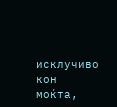исклучиво кон
моќта,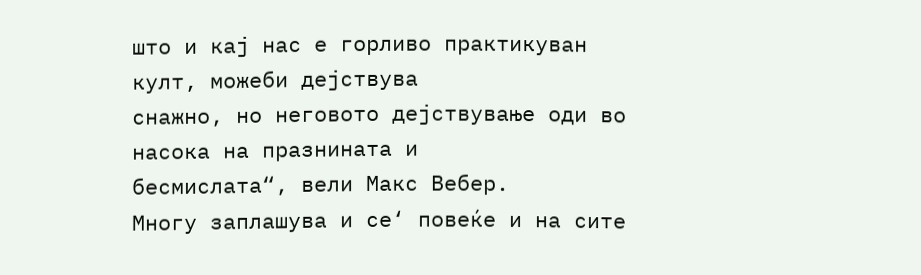што и кај нас е горливо практикуван култ, можеби дејствува
снажно, но неговото дејствување оди во насока на празнината и
бесмислата“, вели Макс Вебер.
Многу заплашува и се‘ повеќе и на сите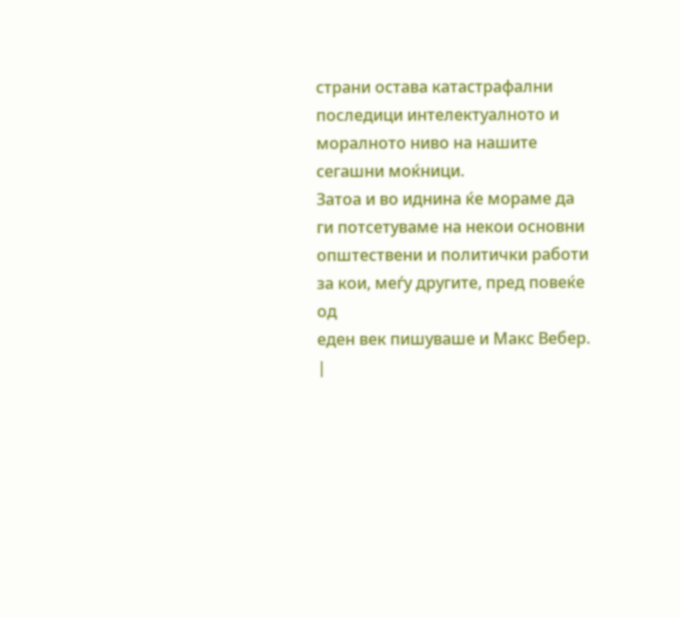страни остава катастрафални
последици интелектуалното и моралното ниво на нашите сегашни моќници.
Затоа и во иднина ќе мораме да ги потсетуваме на некои основни
општествени и политички работи за кои, меѓу другите, пред повеќе од
еден век пишуваше и Макс Вебер.
|